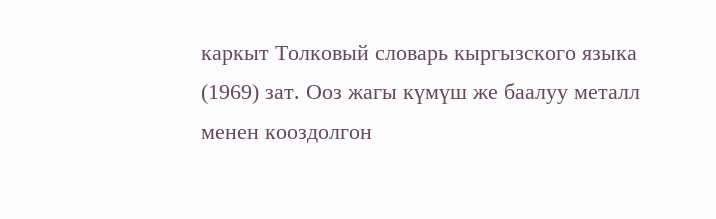каркыт Толковый словарь кыргызского языка (1969) зат. Ооз жагы күмүш же баалуу металл менен кооздолгон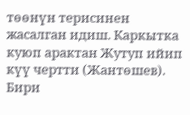төөнүн терисинен жасалган идиш. Каркытка куюп арактан Жутуп ийип күү чертти (Жантөшев). Бири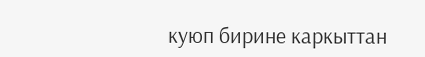куюп бирине каркыттан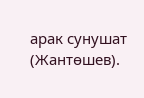арак сунушат (Жантөшев).